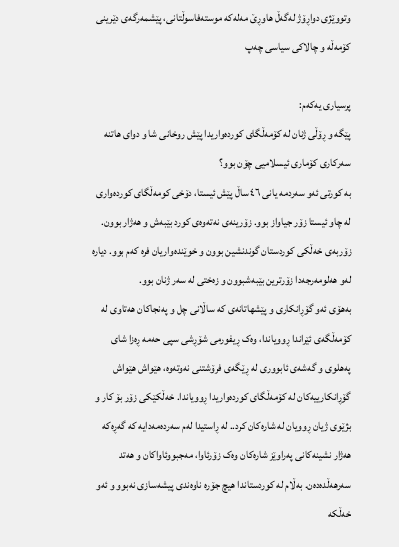وتووێژی دواڕۆژ لەگەڵ هاوڕێ مەلەکە موستەفاسوڵتانی، پێشمەرگەی دێرینی کۆمەڵە و چالاکی سیاسی چەپ

پرسیاری یەکەم:
پێگە و ڕۆڵی ژنان لە کۆمەڵگای کوردەواریدا پێش روخانی شا و دوای هاتنە سەرکاری کۆماری ئیسلامیی چۆن بوو؟
بە کورتی ئەو سەردمە یانی ٤٦ ساڵ پێش ئیستا، دۆخی کومەڵگای کوردەواری لە چاو ئیستا زۆر جیاواز بوو. زۆرینەی نەتەوەی کورد بێبەش و هەژار بوون. زۆربەی خەڵکی کوردستان گوندنشین بوون و خوێندەواریان فرە کەم بوو. دیارە لەو هەلومەرجەدا زۆرترین بێبەشبوون و زەختی لە سەر ژنان بوو.
بەهۆی ئەو گۆڕانکاری و پێشهاتانەی کە ساڵانی چل و پەنجاکان هەتاوی لە کۆمەڵگەی ئێراندا ڕوویاندا، وەک ڕیفورمی شۆڕشی سپی حەمە ڕەزا شای پەهلوی و گەشەی ئابووری لە ڕێگەی فرۆشتنی نەوتەوە، هێواش هێواش گۆڕانکارییەکان لە کۆمەڵگای کوردەواریدا ڕوویاندا. خەڵکێکی زۆر بۆ کار و بژێوی ژیان ڕوویان لە شارەکان کرد.. لە ڕاستیدا لەم سەردەمەدایە کە گەڕەکە هەژار نشینەکانی پەراوێز شارەکان وەک زۆرئاوا، مەجبووئاواکان و هەتد سەرهەڵدەدەن. بەڵام لە کوردستاندا هیچ جۆرە ناوەندی پیشەسازی نەبوو و ئەو خەڵکە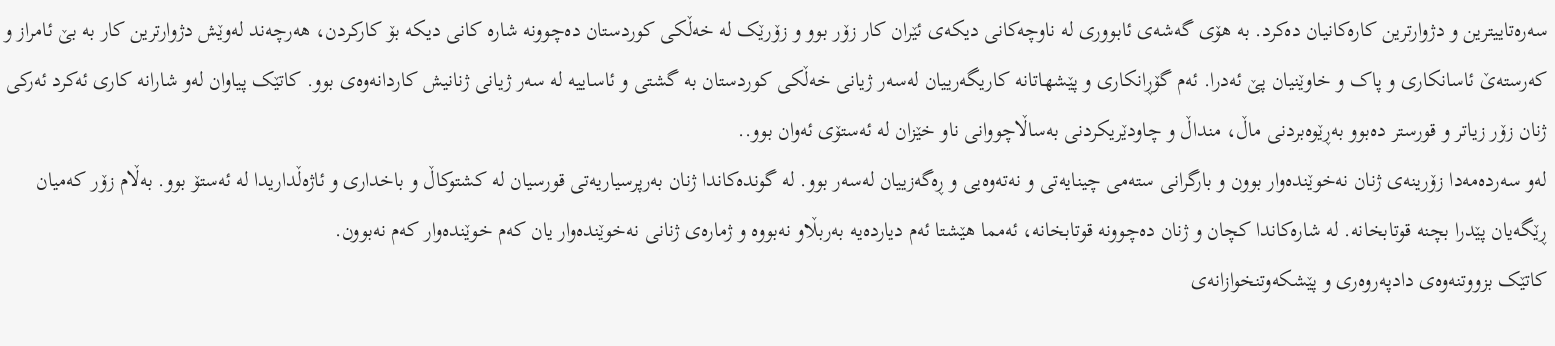سەرەتاییترین و دژوارترین کارەکانیان دەکرد. به هۆی گەشەی ئابووری له ناوچەکانی دیکەی ئێران کار زۆر بوو و زۆرێک له خەڵکی کوردستان دەچوونه شاره کانی دیکه بۆ کارکردن، هەرچەند لەوێش دژوارترین کار بە بێ ئامراز و کەرستەێ ئاسانکاری و پاک و خاوێنیان پێ ئەدرا. ئەم گۆڕانکاری و پێشهاتانە کاریگەرییان لەسەر ژیانی خەڵکی کوردستان بە گشتی و ئاساییە لە سەر ژیانی ژنانیش کاردانەوەی بوو. کاتێک پیاوان لەو شارانە کاری ئەکرد ئەرکی ژنان زۆر زیاتر و قورستر دەبوو بەڕێوەبردنی ماڵ، منداڵ و چاودێریکردنی بەساڵاچووانی ناو خێزان لە ئەستۆی ئەوان بوو..
لەو سەردەمەدا زۆرینەی ژنان نەخوێندەوار بوون و بارگرانی ستەمی چینایەتی و نەتەوەیی و ڕەگەزییان لەسەر بوو. لە گوندەکاندا ژنان بەرپرسیاریەتی قورسیان لە کشتوکاڵ و باخداری و ئاژەڵداریدا لە ئەستۆ بوو. بەڵام زۆر کەمیان ڕێگەیان پێدرا بچنە قوتابخانە. لە شارەکاندا کچان و ژنان دەچوونە قوتابخانە، ئەمما هێشتا ئەم دیاردەیە بەربڵاو نەبووە و ژمارەی ژنانی نەخوێندەوار یان کەم خوێندەوار کەم نەبوون.
کاتێک بزووتنەوەی دادپەروەری و پێشکەوتنخوازانەی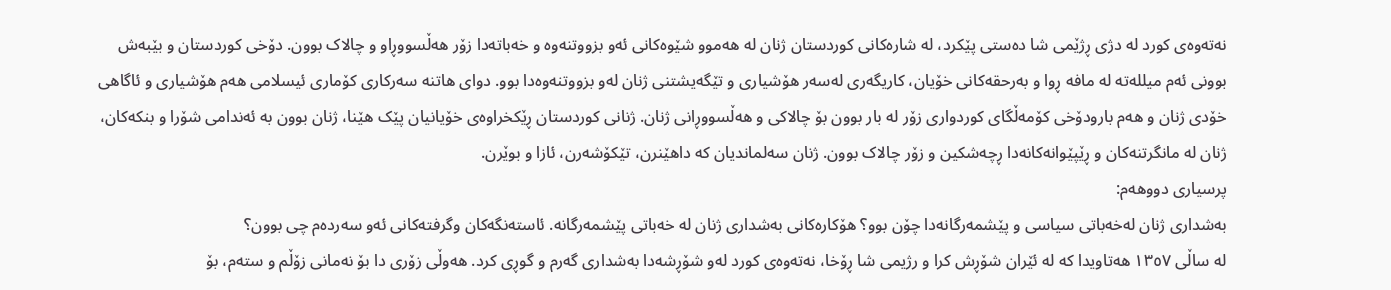نەتەوەی کورد لە دژی ڕژێمی شا دەستی پێکرد، لە شارەکانی کوردستان ژنان لە هەموو شێوەکانی ئەو بزووتنەوە و خەباتەدا زۆر هەڵسووڕاو و چالاک بوون. دۆخی کوردستان و بێبەش بوونی ئەم میللەتە لە مافە ڕوا و بەرحقەکانی خۆیان، کاریگەری لەسەر هۆشیاری و تێگەیشتنی ژنان لەو بزووتنەوەدا بوو. دوای هاتنە سەرکاری کۆماری ئیسلامی هەم هۆشیاری و ئاگاهی خۆدی ژنان و هەم بارودۆخی کۆمەڵگای کوردواری زۆر لە بار بوون بۆ چالاکی و هەڵسووڕانی ژنان. ژنانی کوردستان ڕێکخراوەی خۆیانیان پێک هێنا، ژنان بوون بە ئەندامی شۆرا و بنکەکان، ژنان لە مانگرتنەکان و ڕێپێوانەکانەدا ڕچەشکین و زۆر چالاک بوون. ژنان سەلماندیان کە داهێنرن، تێکۆشەرن، ئازا و بوێرن.
پرسیاری دووهەم:
بەشداری ژنان لەخەباتی سیاسی و پێشمەرگانەدا چۆن بوو؟ هۆکارەکانی بەشداری ژنان لە خەباتی پێشمەرگانە. ئاستەنگەکان وگرفتەکانی ئەو سەردەم چی بوون؟
لە ساڵی ١٣٥٧ هەتاویدا کە لە ئێران شۆڕش کرا و رژیمی شا ڕۆخا، نەتەوەی کورد لەو شۆڕشەدا بەشداری گەرم و گوڕی کرد. هەوڵی زۆری دا بۆ نەمانی زۆڵم و ستەم، بۆ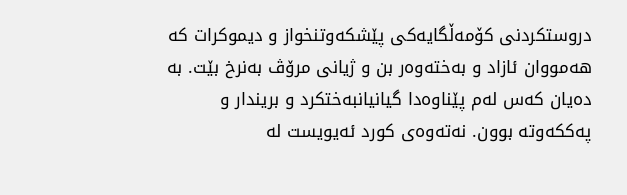دروستکردنی کۆمەڵگایەکی پێشکەوتنخواز و دیموکرات کە هەمووان ئازاد و بەختەوەر بن و ژیانی مرۆڤ بەنرخ بێت. بە دەیان کەس لەم پێناوەدا گیانیانبەختکرد و بریندار و پەککەوتە بوون. نەتەوەی کورد ئەیویست لە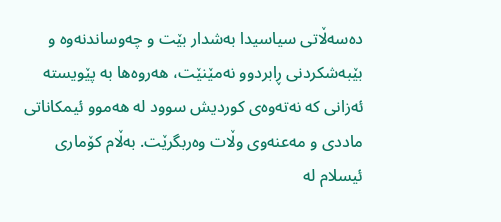دەسەڵاتی سیاسیدا بەشدار بێت و چەوساندنەوە و بێبەشکردنی ڕابردوو نەمێنێت، هەروەها بە پێویستە ئەزانی کە نەتەوەی کوردیش سوود لە هەموو ئیمکاناتی ماددی و مەعنەوی وڵات وەربگرێت. بەڵام کۆماری ئیسلام لە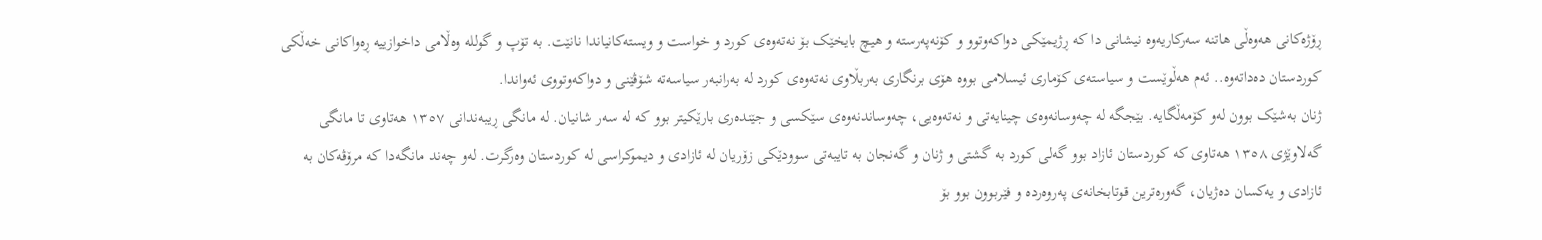ڕۆژەکانی هەوەڵی هاتنە سەرکاریەوە نیشانی دا کە ڕژیمێکی دواکەوتوو و کۆنەپەرستە و هیچ بایخێک بۆ نەتەوەی کورد و خواست و ویستەکانیاندا نانێت. بە تۆپ و گوللە وەڵامی داخوازییە ڕەواکانی خەڵکی کوردستان دەداتەوە.. ئەم هەڵوێست و سیاستەی کۆماری ئیسلامی بووە هۆی برنگاری بەربڵاوی نەتەوەی کورد لە بەرانبەر سیاسەتە شۆڤێنی و دواکەوتووی ئەواندا.
ژنان بەشێک بوون لەو کۆمەڵگایە. بێجگە لە چەوسانەوەی چینایەتی و نەتەوەیی، چەوساندنەوەی سێکسی و جێندەری بارێکیتر بوو کە لە سەر شانیان. لە مانگی ڕیبەندانی ١٣٥٧ هەتاوی تا مانگی گەلاوێژی ١٣٥٨ هەتاوی کە کوردستان ئازاد بوو گەلی کورد بە گشتی و ژنان و گەنجان بە تایبەتی سوودێکی زۆریان لە ئازادی و دیموکراسی لە کوردستان وەرگرت. لەو چەند مانگەدا کە مرۆڤەکان بە ئازادی و یەکسان دەژیان، گەورەترین قوتابخانەی پەروەردە و فێربوون بوو بۆ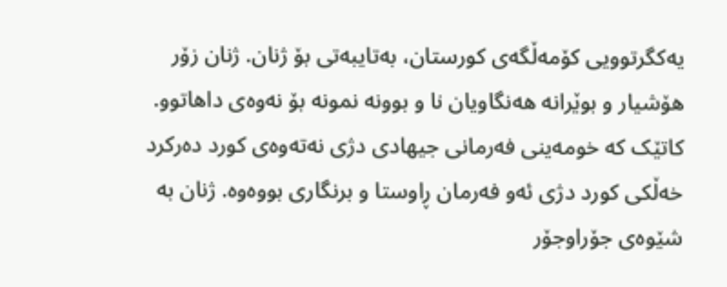یەکگرتوویی کۆمەڵگەی کورستان، بەتایبەتی بۆ ژنان. ژنان زۆر هۆشیار و بوێرانە هەنگاویان نا و بوونە نمونە بۆ نەوەی داهاتوو.
کاتێک کە خومەینی فەرمانی جیهادی دژی نەتەوەی کورد دەرکرد خەڵکی کورد دژی ئەو فەرمان ڕاوستا و برنگاری بووەوە. ژنان بە شێوەی جۆراوجۆر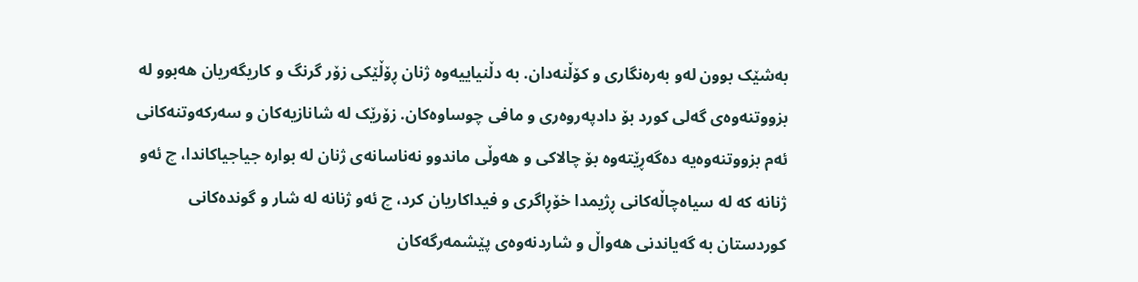بەشێک بوون لەو بەرەنگاری و کۆڵنەدان. بە دڵنیاییەوە ژنان ڕۆڵێکی زۆر گرنگ و کاریگەریان هەبوو لە بزووتنەوەی گەلی کورد بۆ دادپەروەری و مافی چوساوەکان. زۆرێک لە شانازیەکان و سەرکەوتنەکانی ئەم بزووتنەوەیە دەگەڕێتەوە بۆ چالاکی و هەوڵی ماندوو نەناسانەی ژنان لە بوارە جیاجیاکاندا، چ ئەو ژنانە کە لە سیاەچاڵەکانی ڕژیمدا خۆڕاگری و فیداکاریان کرد، چ ئەو ژنانە لە شار و گوندەکانی کوردستان بە گەیاندنی هەواڵ و شاردنەوەی پێشمەرگەکان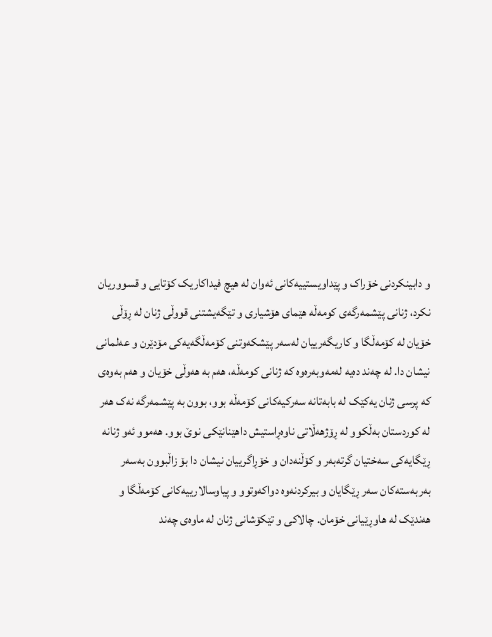و دابینکردنی خۆراک و پێداویستییەکانی ئەوان لە هیچ فیداکاریک کۆتایی و قسووریان نکرد، ژنانی پێشمەرگەی کومەڵە هێمای هۆشیاری و تێگەیشتنی قووڵی ژنان لە ڕۆڵی خۆیان لە کۆمەڵگا و کاریگەرییان لەسەر پێشکەوتنی کۆمەڵگەیەکی مۆدێرن و عەلمانی نیشان دا. لە چەند دەیە لەمەوبەرەوە کە ژنانی کومەڵە، هەم بە هەوڵی خۆیان و هەم بەوەی کە پرسی ژنان یەکێک لە بابەتانە سەرکیەکانی کۆمەڵە بوو، بوون بە پێشمەرگە نەک هەر لە کوردستان بەڵکوو لە ڕۆژهەڵاتی ناوەڕاستیش داهێنانێکی نوێ بوو. هەموو ئەو ژنانە ڕێگایەکی سەختیان گرتەبەر و کۆڵنەدان و خۆڕاگرییان نیشان دا بۆ زاڵبوون بەسەر بەربەستەکان سەر ڕێگایان و بیرکردنەوە دواکەوتوو و پیاوسالارییەکانی کۆمەڵگا و هەندێک لە هاوڕێیانی خۆمان. چالاکی و تێکۆشانی ژنان لە ماوەی چەند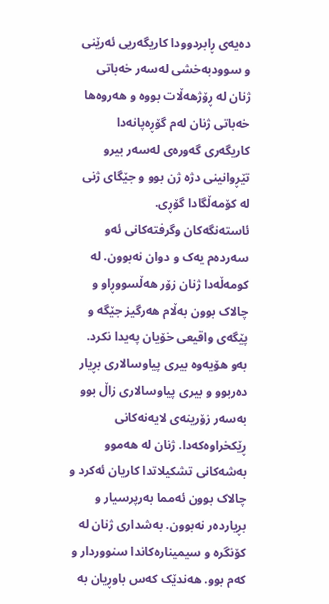دەیەی ڕابردوودا کاریگەریی ئەرێنی و سوودبەخشی لەسەر خەباتی ژنان لە ڕۆژهەڵات بووە و هەروەها خەباتی ژنان لەم گۆڕەپانەدا کاریگەری گەورەی لەسەر بیرو تێڕوانینی دژە ژن بوو و جێگای ژنی لە کۆمەڵگادا گۆڕی.
ئاستەنگەکان وگرفتەکانی ئەو سەردەم یەک و دوان نەبوون. لە کومەڵەدا ژنان زۆر هەڵسووڕاو و چالاک بوون بەڵام هەرگیز جێگە و پێگەی واقیعی خۆیان پەیدا نکرد. بەو هۆیەوە بیری پیاوسالاری بڕیار دەربوو و بیری پیاوسالاری زاڵ بوو بەسەر زۆرینەی لایەنەکانی ڕێکخراوەکەدا. ژنان لە هەموو بەشەکانی تشکیلاتدا کاریان ئەکرد و چالاک بوون ئەمما بەرپرسیار و بڕیاردەر نەبوون. بەشداری ژنان لە کۆنگرە و سیمینارەکاندا سنووردار و کەم بوو. هەندێک کەس باوڕیان بە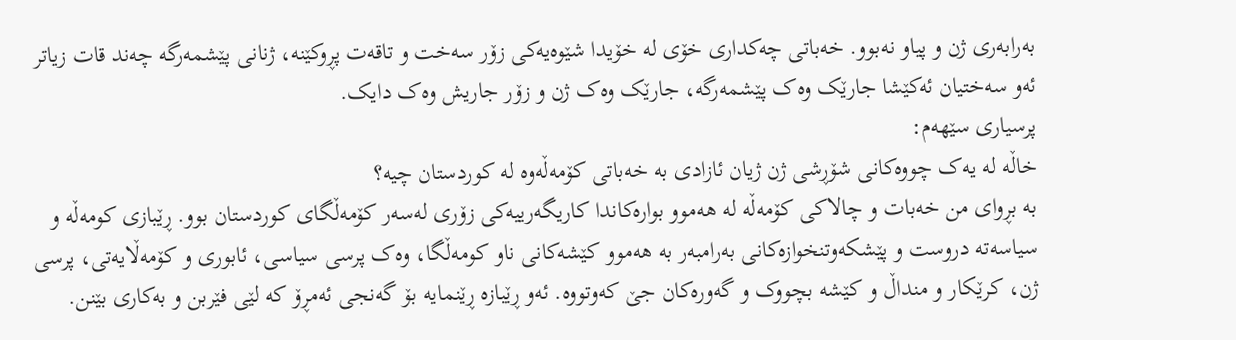بەرابەری ژن و پیاو نەبوو. خەباتی چەکداری خۆی لە خۆیدا شێوەیەکی زۆر سەخت و تاقەت پڕوکێنە، ژنانی پێشمەرگە چەند قات زیاتر ئەو سەختیان ئەکێشا جارێک وەک پێشمەرگە، جارێک وەک ژن و زۆر جاریش وەک دایک.
پرسیاری سێهەم:
خاڵە لە یەک چووەکانی شۆڕشی ژن ژیان ئازادی بە خەباتی کۆمەڵەوە لە کوردستان چیە؟
بە بڕوای من خەبات و چالاکی کۆمەڵە لە هەموو بوارەکاندا کاریگەرییەکی زۆری لەسەر کۆمەڵگای کوردستان بوو. ڕێبازی کومەڵە و سیاسەتە دروست و پێشکەوتنخوازەکانی بەرامبەر بە هەموو کێشەکانی ناو کومەڵگا، وەک پرسی سیاسی، ئابوری و کۆمەڵایەتی، پرسی ژن، کرێکار و منداڵ و کێشە بچووک و گەورەکان جێ کەوتووە. ئەو ڕێبازە ڕێنمایە بۆ گەنجی ئەمڕۆ کە لێی فێربن و بەکاری بێنن.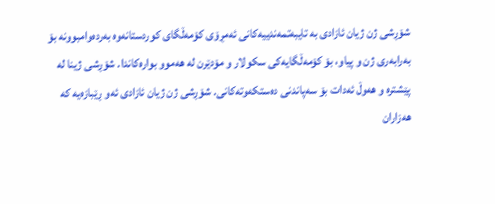شۆڕشی ژن ژیان ئازادی بە تایبەتمەندییەکانی ئەمڕۆی کۆمەڵگای کوردستانەوە بەردەوامبوونە بۆ بەرابەری ژن و پیاو، بۆ کۆمەڵگایەکی سکولار و مۆدێرن لە هەموو بوارەکاندا. شۆڕشی ژینا لە پێشترە و هەوڵ ئەدات بۆ سەپاندنی دەستکەوتەکانی. شۆڕشی ژن ژیان ئازادی ئەو ڕێبازەیە کە هەزاران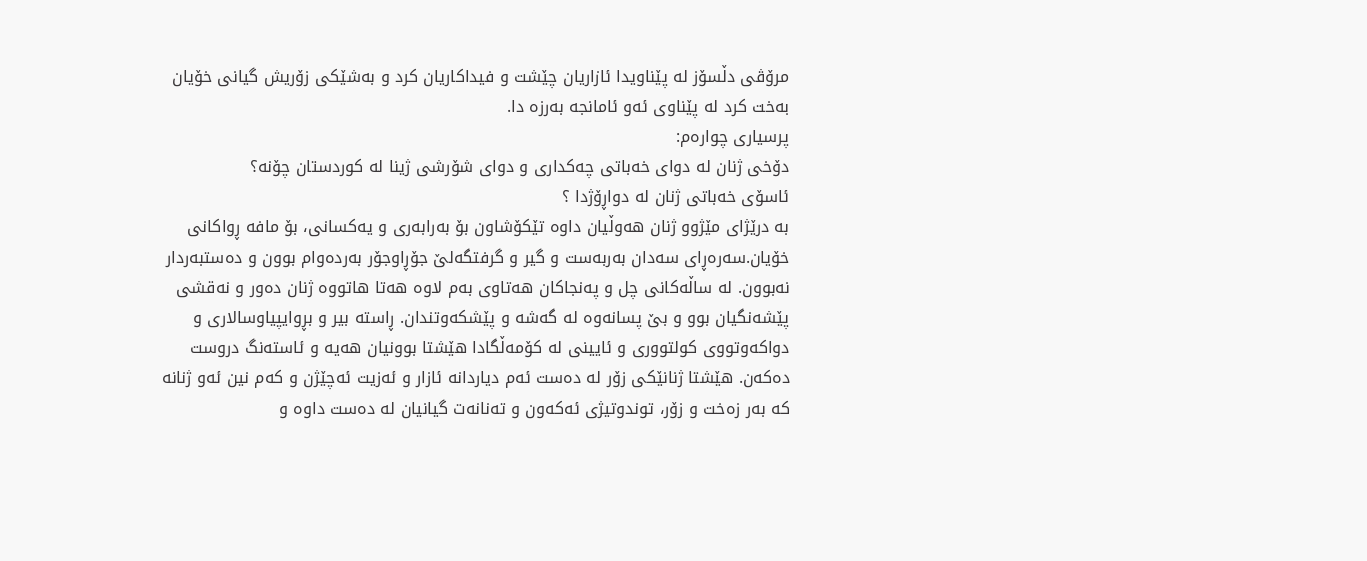مرۆڤی دڵسۆز لە پێناویدا ئازاریان چێشت و فیداکاریان کرد و بەشێکی زۆریش گیانی خۆیان بەخت کرد لە پێناوی ئەو ئامانجە بەرزە دا.
پرسیاری چوارەم:
دۆخی ژنان لە دوای خەباتی چەکداری و دوای شۆرشی ژینا لە کوردستان چۆنە؟
ئاسۆی خەباتی ژنان لە دواڕۆژدا ؟
بە درێژای مێژوو ژنان هەوڵیان داوە تێکۆشاون بۆ بەرابەری و یەکسانی، بۆ مافە ڕواکانی خۆیان.سەرەڕای سەدان بەربەست و گیر و گرفتگەلێ جۆڕاوجۆر بەردەوام بوون و دەستبەردار نەبوون. لە ساڵەکانی چل و پەنجاکان هەتاوی بەم لاوە هەتا هاتووە ژنان دەور و نەقشی پێشەنگیان بوو و بێ پسانەوە لە گەشە و پێشکەوتندان. ڕاستە بیر و بڕوایپیاوسالاری و دواکەوتووی کولتووری و ئایینی لە کۆمەڵگادا هێشتا بوونیان هەیە و ئاستەنگ دروست دەکەن. هێشتا ژنانێکی زۆر لە دەست ئەم دیاردانە ئازار و ئەزیت ئەچێژن و کەم نین ئەو ژنانە کە بەر زەخت و زۆر، توندوتیژی ئەکەون و تەنانەت گیانیان لە دەست داوە و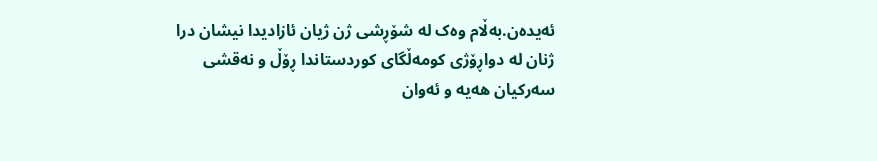ئەیدەن.بەڵام وەک لە شۆڕشی ژن ژیان ئازادیدا نیشان درا ژنان لە دواڕۆژی کومەڵگای کوردستاندا ڕۆڵ و نەقشی سەرکیان هەیە و ئەوان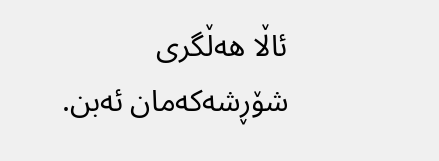ئاڵا هەڵگری شۆڕشەکەمان ئەبن.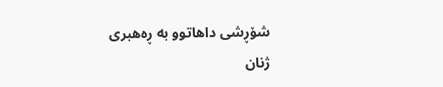شۆڕشی داهاتوو بە ڕەهبری ژنان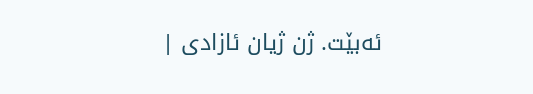ئەبێت. ژن ژیان ئازادی |